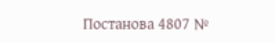Постанова 4807 №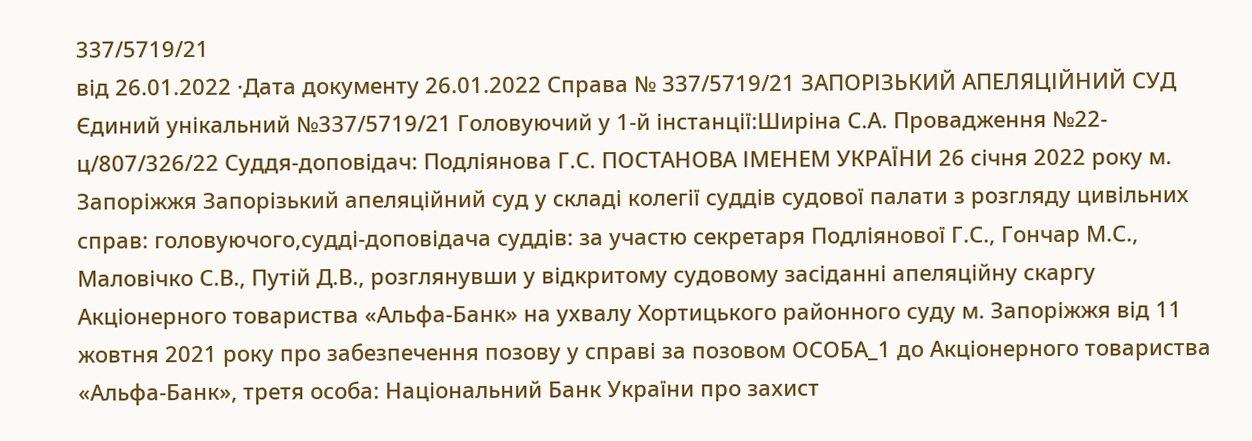337/5719/21
від 26.01.2022 ·Дата документу 26.01.2022 Справа № 337/5719/21 ЗАПОРІЗЬКИЙ АПЕЛЯЦІЙНИЙ СУД Єдиний унікальний №337/5719/21 Головуючий у 1-й інстанції:Ширіна С.А. Провадження №22-ц/807/326/22 Суддя-доповідач: Подліянова Г.С. ПОСТАНОВА ІМЕНЕМ УКРАЇНИ 26 січня 2022 року м. Запоріжжя Запорізький апеляційний суд у складі колегії суддів судової палати з розгляду цивільних справ: головуючого,судді-доповідача суддів: за участю секретаря Подліянової Г.С., Гончар М.С., Маловічко С.В., Путій Д.В., розглянувши у відкритому судовому засіданні апеляційну скаргу Акціонерного товариства «Альфа-Банк» на ухвалу Хортицького районного суду м. Запоріжжя від 11 жовтня 2021 року про забезпечення позову у справі за позовом ОСОБА_1 до Акціонерного товариства «Альфа-Банк», третя особа: Національний Банк України про захист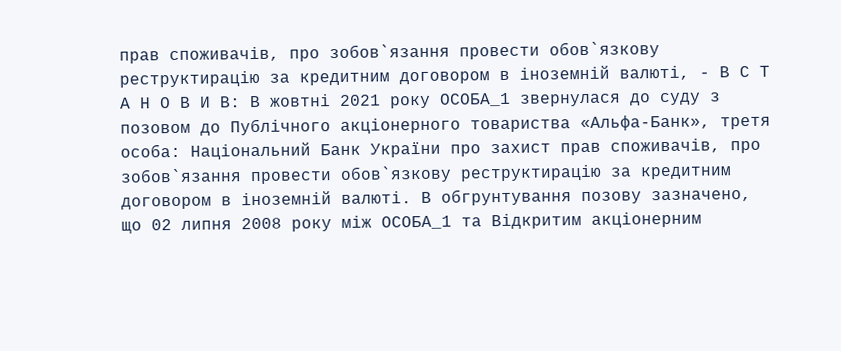прав споживачів, про зобов`язання провести обов`язкову реструктирацію за кредитним договором в іноземній валюті, - В С Т А Н О В И В: В жовтні 2021 року ОСОБА_1 звернулася до суду з позовом до Публічного акціонерного товариства «Альфа-Банк», третя особа: Національний Банк України про захист прав споживачів, про зобов`язання провести обов`язкову реструктирацію за кредитним договором в іноземній валюті. В обгрунтування позову зазначено, що 02 липня 2008 року між ОСОБА_1 та Відкритим акціонерним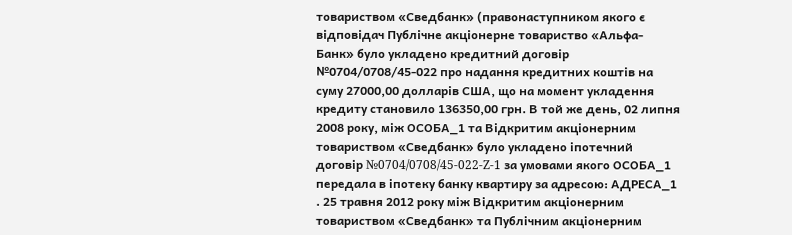товариством «Сведбанк» (правонаступником якого є відповідач Публічне акціонерне товариство «Альфа-Банк» було укладено кредитний договір №0704/0708/45-022 про надання кредитних коштів на суму 27000,00 долларів США, що на момент укладення кредиту становило 136350,00 грн. В той же день, 02 липня 2008 року, між ОСОБА_1 та Відкритим акціонерним товариством «Сведбанк» було укладено іпотечний договір №0704/0708/45-022-Z-1 за умовами якого ОСОБА_1 передала в іпотеку банку квартиру за адресою: АДРЕСА_1 . 25 травня 2012 року між Відкритим акціонерним товариством «Сведбанк» та Публічним акціонерним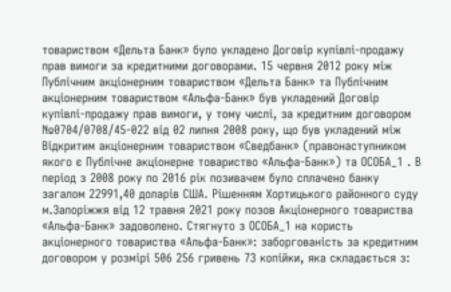товариством «Дельта Банк» було укладено Договір купівлі-продажу прав вимоги за кредитними договорами. 15 червня 2012 року між Публічним акціонерним товариством «Дельта Банк» та Публічним акціонерним товариством «Альфа-Банк» був укладений Договір купівлі-продажу прав вимоги, у тому числі, за кредитним договором №0704/0708/45-022 від 02 липня 2008 року, що був укладений між Відкритим акціонерним товариством «Сведбанк» (правонаступником якого є Публічне акціонерне товариство «Альфа-Банк») та ОСОБА_1 . В період з 2008 року по 2016 рік позивачем було сплачено банку загалом 22991,40 доларів США. Рішенням Хортицького районного суду м.Запоріжжя від 12 травня 2021 року позов Акціонерного товариства «Альфа-Банк» задоволено. Стягнуто з ОСОБА_1 на користь акціонерного товариства «Альфа-Банк»: заборгованість за кредитним договором у розмірі 506 256 гривень 73 копійки, яка складається з: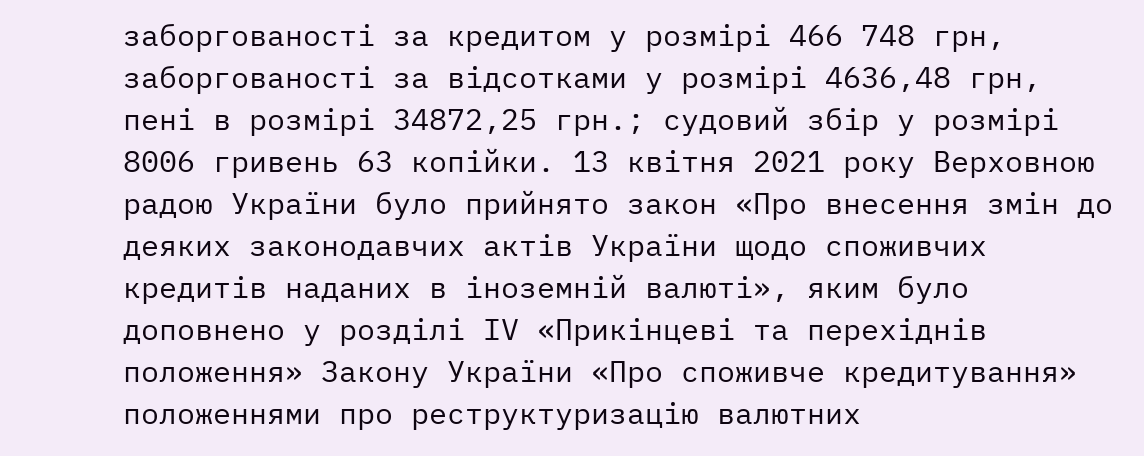заборгованості за кредитом у розмірі 466 748 грн, заборгованості за відсотками у розмірі 4636,48 грн, пені в розмірі 34872,25 грн.; судовий збір у розмірі 8006 гривень 63 копійки. 13 квітня 2021 року Верховною радою України було прийнято закон «Про внесення змін до деяких законодавчих актів України щодо споживчих кредитів наданих в іноземній валюті», яким було доповнено у розділі ІV «Прикінцеві та перехіднів положення» Закону України «Про споживче кредитування» положеннями про реструктуризацію валютних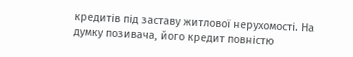кредитів під заставу житлової нерухомості. На думку позивача, його кредит повністю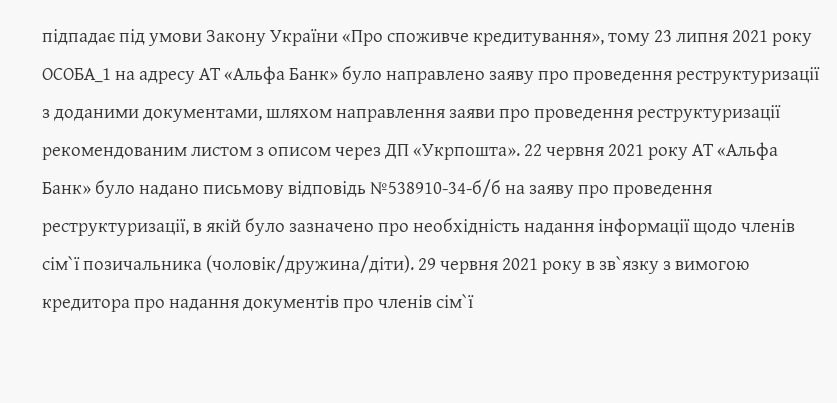підпадає під умови Закону України «Про споживче кредитування», тому 23 липня 2021 року ОСОБА_1 на адресу АТ «Альфа Банк» було направлено заяву про проведення реструктуризації з доданими документами, шляхом направлення заяви про проведення реструктуризації рекомендованим листом з описом через ДП «Укрпошта». 22 червня 2021 року АТ «Альфа Банк» було надано письмову відповідь №538910-34-б/б на заяву про проведення реструктуризації, в якій було зазначено про необхідність надання інформації щодо членів сім`ї позичальника (чоловік/дружина/діти). 29 червня 2021 року в зв`язку з вимогою кредитора про надання документів про членів сім`ї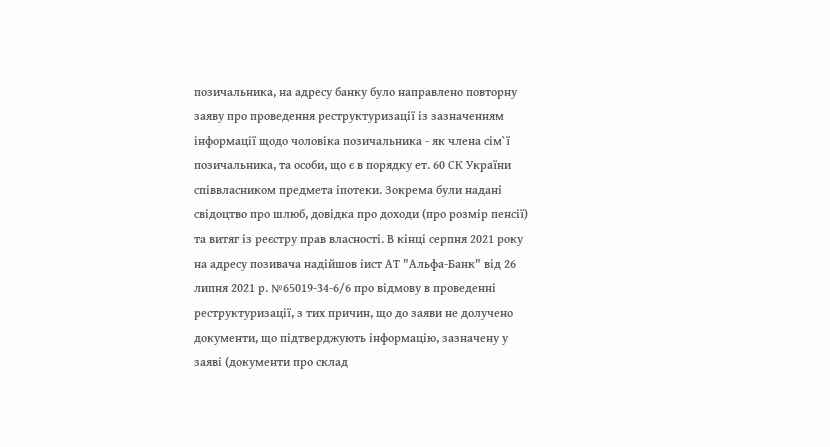позичальника, на адресу банку було направлено повторну заяву про проведення реструктуризації із зазначенням інформації щодо чоловіка позичальника - як члена сім`ї позичальника, та особи, що є в порядку ет. 60 СК України співвласником предмета іпотеки. Зокрема були надані свідоцтво про шлюб, довідка про доходи (про розмір пенсії) та витяг із реєстру прав власності. В кінці серпня 2021 року на адресу позивача надійшов іист АТ "Альфа-Банк" від 26 липня 2021 р. №65019-34-6/6 про відмову в проведенні реструктуризації, з тих причин, що до заяви не долучено документи, що підтверджують інформацію, зазначену у заяві (документи про склад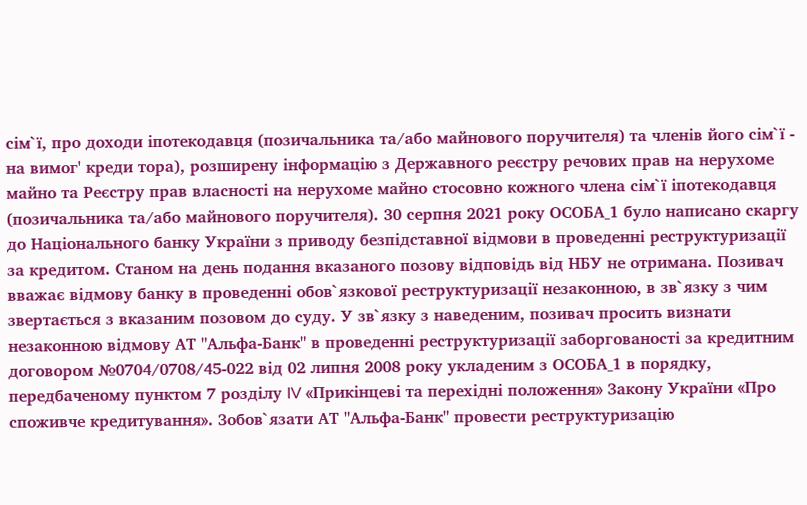сім`ї, про доходи іпотекодавця (позичальника та/або майнового поручителя) та членів його сім`ї - на вимог' креди тора), розширену інформацію з Державного реєстру речових прав на нерухоме майно та Реєстру прав власності на нерухоме майно стосовно кожного члена сім`ї іпотекодавця (позичальника та/або майнового поручителя). 30 серпня 2021 року ОСОБА_1 було написано скаргу до Національного банку України з приводу безпідставної відмови в проведенні реструктуризації за кредитом. Станом на день подання вказаного позову відповідь від НБУ не отримана. Позивач вважає відмову банку в проведенні обов`язкової реструктуризації незаконною, в зв`язку з чим звертається з вказаним позовом до суду. У зв`язку з наведеним, позивач просить визнати незаконною відмову АТ "Альфа-Банк" в проведенні реструктуризації заборгованості за кредитним договором №0704/0708/45-022 від 02 липня 2008 року укладеним з ОСОБА_1 в порядку, передбаченому пунктом 7 розділу IV «Прикінцеві та перехідні положення» Закону України «Про споживче кредитування». Зобов`язати АТ "Альфа-Банк" провести реструктуризацію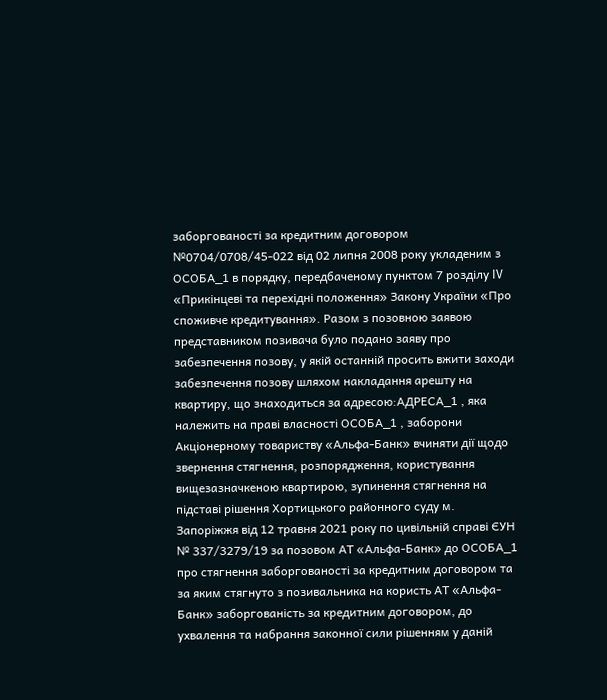заборгованості за кредитним договором №0704/0708/45-022 від 02 липня 2008 року укладеним з ОСОБА_1 в порядку, передбаченому пунктом 7 розділу IV «Прикінцеві та перехідні положення» Закону України «Про споживче кредитування». Разом з позовною заявою представником позивача було подано заяву про забезпечення позову, у якій останній просить вжити заходи забезпечення позову шляхом накладання арешту на квартиру, що знаходиться за адресою:АДРЕСА_1 , яка належить на праві власності ОСОБА_1 , заборони Акціонерному товариству «Альфа-Банк» вчиняти дії щодо звернення стягнення, розпорядження, користування вищезазначкеною квартирою, зупинення стягнення на підставі рішення Хортицького районного суду м. Запоріжжя від 12 травня 2021 року по цивільній справі ЄУН № 337/3279/19 за позовом АТ «Альфа-Банк» до ОСОБА_1 про стягнення заборгованості за кредитним договором та за яким стягнуто з позивальника на користь АТ «Альфа-Банк» заборгованість за кредитним договором, до ухвалення та набрання законної сили рішенням у даній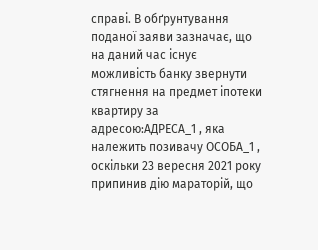справі. В обґрунтування поданої заяви зазначає, що на даний час існує можливість банку звернути стягнення на предмет іпотеки квартиру за адресою:АДРЕСА_1 , яка належить позивачу ОСОБА_1 , оскільки 23 вересня 2021 року припинив дію мараторій, що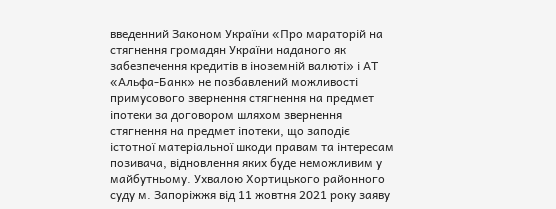введенний Законом України «Про мараторій на стягнення громадян України наданого як забезпечення кредитів в іноземній валюті» і АТ «Альфа-Банк» не позбавлений можливості примусового звернення стягнення на предмет іпотеки за договором шляхом звернення стягнення на предмет іпотеки, що заподіє істотної матеріальної шкоди правам та інтересам позивача, відновлення яких буде неможливим у майбутньому. Ухвалою Хортицького районного суду м. Запоріжжя від 11 жовтня 2021 року заяву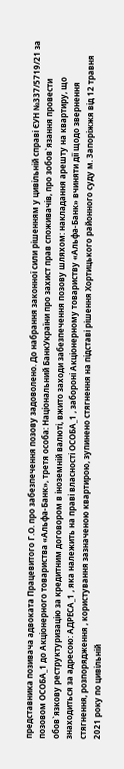представника позивача адвоката Працевитого Г.О. про забезпечення позову задоволено. До набрання законної сили рішенням у цивільній справі ЄУН №337/5719/21 за позовом ОСОБА_1 до Акціонерного товариства «Альфа-Банк», третя особа: Національний БанкУкраїни про захист прав споживачів, про зобов`язання провести обов`язкову реструктуризацію за кредитним договором в іноземній валюті, вжито заходи забезпечення позову шляхом: накладання арешту на квартиру, що знаходиться за адресою: АДРЕСА_1 , яка належить на праві власності ОСОБА_1 , забороні Акціонерному товариству «Альфа-Банк» вчиняти дії щодо звернення стягнення, розпорядження , користування зазначеною квартирою, зупинено стягнення на підставі рішення Хортицького районного суду м. Запоріжжя від 12 травня 2021 року по цивільній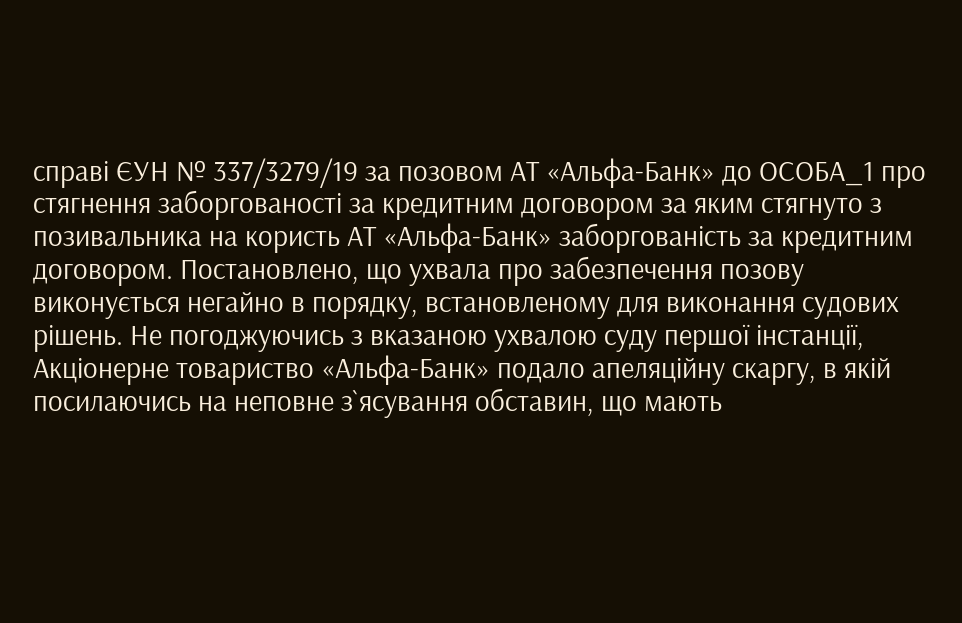справі ЄУН № 337/3279/19 за позовом АТ «Альфа-Банк» до ОСОБА_1 про стягнення заборгованості за кредитним договором за яким стягнуто з позивальника на користь АТ «Альфа-Банк» заборгованість за кредитним договором. Постановлено, що ухвала про забезпечення позову виконується негайно в порядку, встановленому для виконання судових рішень. Не погоджуючись з вказаною ухвалою суду першої інстанції, Акціонерне товариство «Альфа-Банк» подало апеляційну скаргу, в якій посилаючись на неповне з`ясування обставин, що мають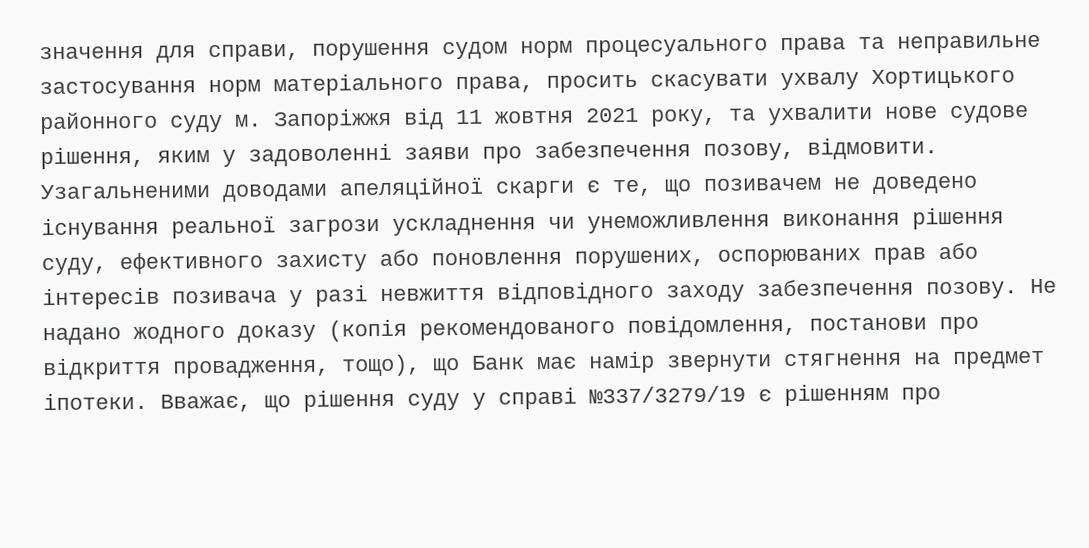значення для справи, порушення судом норм процесуального права та неправильне застосування норм матеріального права, просить скасувати ухвалу Хортицького районного суду м. Запоріжжя від 11 жовтня 2021 року, та ухвалити нове судове рішення, яким у задоволенні заяви про забезпечення позову, відмовити. Узагальненими доводами апеляційної скарги є те, що позивачем не доведено існування реальної загрози ускладнення чи унеможливлення виконання рішення суду, ефективного захисту або поновлення порушених, оспорюваних прав або інтересів позивача у разі невжиття відповідного заходу забезпечення позову. Не надано жодного доказу (копія рекомендованого повідомлення, постанови про відкриття провадження, тощо), що Банк має намір звернути стягнення на предмет іпотеки. Вважає, що рішення суду у справі №337/3279/19 є рішенням про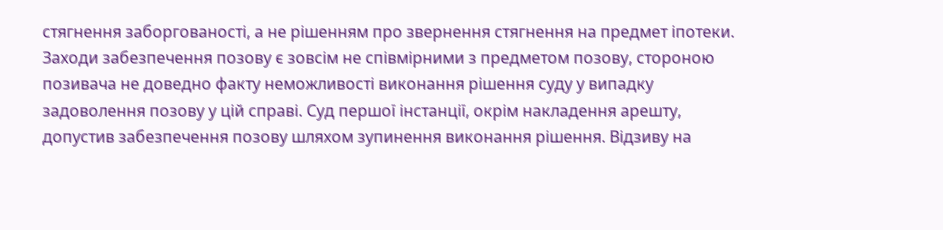стягнення заборгованості, а не рішенням про звернення стягнення на предмет іпотеки. Заходи забезпечення позову є зовсім не співмірними з предметом позову, стороною позивача не доведно факту неможливості виконання рішення суду у випадку задоволення позову у цій справі. Суд першої інстанції, окрім накладення арешту, допустив забезпечення позову шляхом зупинення виконання рішення. Відзиву на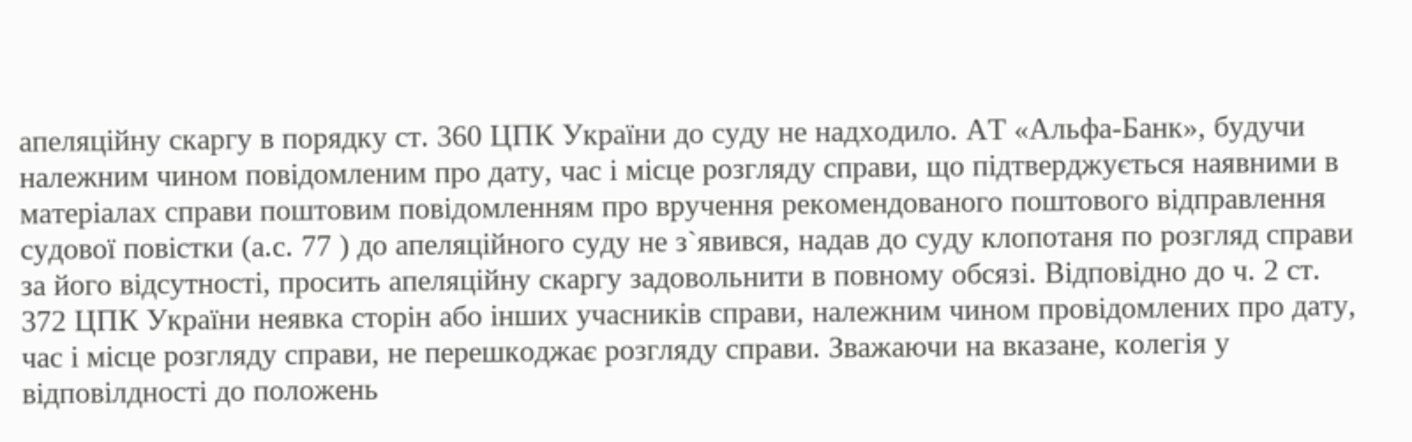апеляційну скаргу в порядку ст. 360 ЦПК України до суду не надходило. АТ «Альфа-Банк», будучи належним чином повідомленим про дату, час і місце розгляду справи, що підтверджується наявними в матеріалах справи поштовим повідомленням про вручення рекомендованого поштового відправлення судової повістки (а.с. 77 ) до апеляційного суду не з`явився, надав до суду клопотаня по розгляд справи за його відсутності, просить апеляційну скаргу задовольнити в повному обсязі. Відповідно до ч. 2 ст. 372 ЦПК України неявка сторін або інших учасників справи, належним чином провідомлених про дату, час і місце розгляду справи, не перешкоджає розгляду справи. Зважаючи на вказане, колегія у відповілдності до положень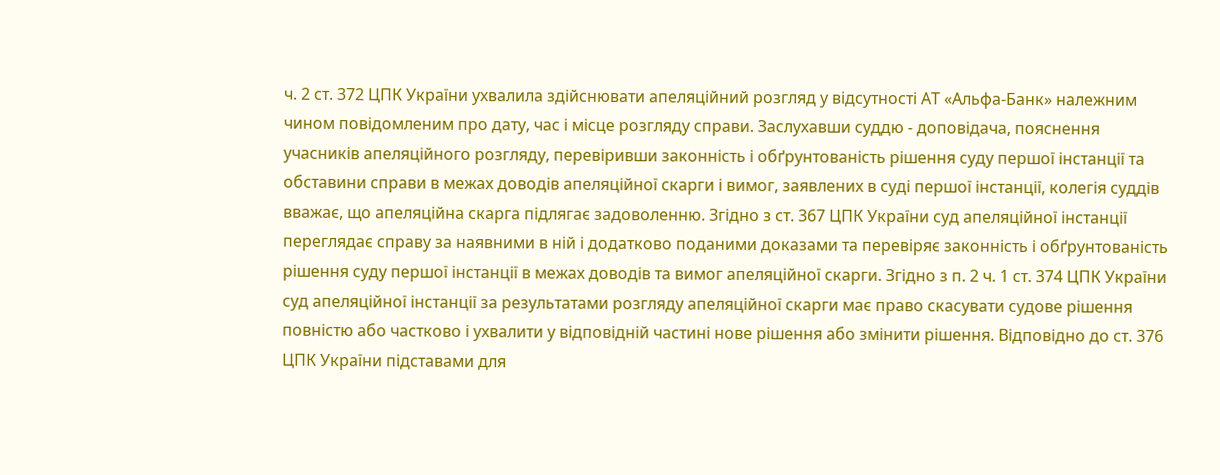ч. 2 ст. 372 ЦПК України ухвалила здійснювати апеляційний розгляд у відсутності АТ «Альфа-Банк» належним чином повідомленим про дату, час і місце розгляду справи. Заслухавши суддю - доповідача, пояснення учасників апеляційного розгляду, перевіривши законність і обґрунтованість рішення суду першої інстанції та обставини справи в межах доводів апеляційної скарги і вимог, заявлених в суді першої інстанції, колегія суддів вважає, що апеляційна скарга підлягає задоволенню. Згідно з ст. 367 ЦПК України суд апеляційної інстанції переглядає справу за наявними в ній і додатково поданими доказами та перевіряє законність і обґрунтованість рішення суду першої інстанції в межах доводів та вимог апеляційної скарги. Згідно з п. 2 ч. 1 ст. 374 ЦПК України суд апеляційної інстанції за результатами розгляду апеляційної скарги має право скасувати судове рішення повністю або частково і ухвалити у відповідній частині нове рішення або змінити рішення. Відповідно до ст. 376 ЦПК України підставами для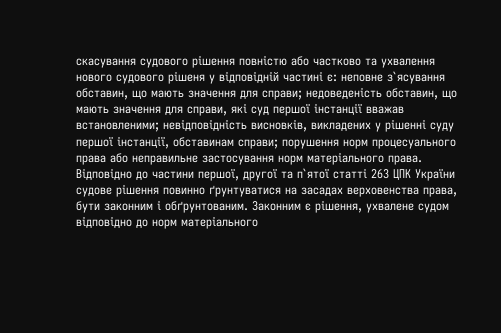скасування судового рішення повністю або частково та ухвалення нового судового рішеня у відповідній частині є: неповне з`ясування обставин, що мають значення для справи; недоведеність обставин, що мають значення для справи, які суд першої інстанції вважав встановленими; невідповідність висновків, викладених у рішенні суду першої інстанції, обставинам справи; порушення норм процесуального права або неправильне застосування норм матеріального права. Відповідно до частини першої, другої та п`ятої статті 263 ЦПК України судове рішення повинно ґрунтуватися на засадах верховенства права, бути законним і обґрунтованим. Законним є рішення, ухвалене судом відповідно до норм матеріального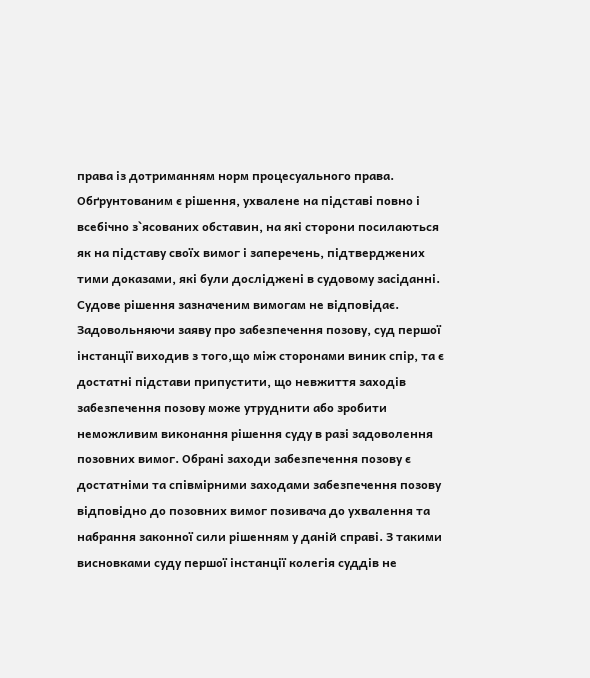права із дотриманням норм процесуального права. Обґрунтованим є рішення, ухвалене на підставі повно і всебічно з`ясованих обставин, на які сторони посилаються як на підставу своїх вимог і заперечень, підтверджених тими доказами, які були досліджені в судовому засіданні. Судове рішення зазначеним вимогам не відповідає. Задовольняючи заяву про забезпечення позову, суд першої інстанції виходив з того,що між сторонами виник спір, та є достатні підстави припустити, що невжиття заходів забезпечення позову може утруднити або зробити неможливим виконання рішення суду в разі задоволення позовних вимог. Обрані заходи забезпечення позову є достатніми та співмірними заходами забезпечення позову відповідно до позовних вимог позивача до ухвалення та набрання законної сили рішенням у даній справі. З такими висновками суду першої інстанції колегія суддів не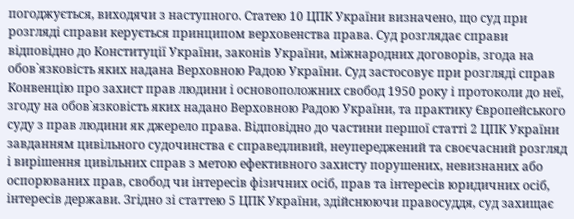погоджується, виходячи з наступного. Статею 10 ЦПК України визначено, що суд при розгляді справи керується принципом верховенства права. Суд розглядає справи відповідно до Конституції України, законів України, міжнародних договорів, згода на обов`язковість яких надана Верховною Радою України. Суд застосовує при розгляді справ Конвенцію про захист прав людини і основоположних свобод 1950 року і протоколи до неї, згоду на обов`язковість яких надано Верховною Радою України, та практику Європейського суду з прав людини як джерело права. Відповідно до частини першої статті 2 ЦПК України завданням цивільного судочинства є справедливий, неупереджений та своєчасний розгляд і вирішення цивільних справ з метою ефективного захисту порушених, невизнаних або оспорюваних прав, свобод чи інтересів фізичних осіб, прав та інтересів юридичних осіб, інтересів держави. Згідно зі статтею 5 ЦПК України, здійснюючи правосуддя, суд захищає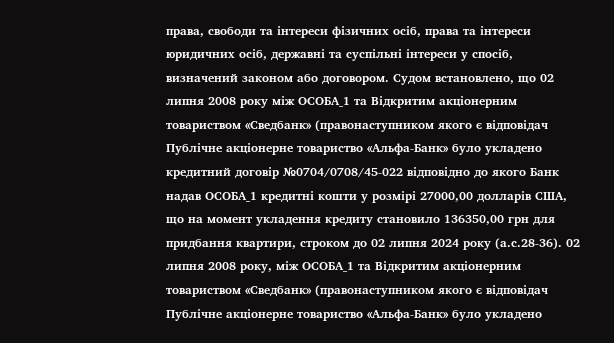права, свободи та інтереси фізичних осіб, права та інтереси юридичних осіб, державні та суспільні інтереси у спосіб, визначений законом або договором. Судом встановлено, що 02 липня 2008 року між ОСОБА_1 та Відкритим акціонерним товариством «Сведбанк» (правонаступником якого є відповідач Публічне акціонерне товариство «Альфа-Банк» було укладено кредитний договір №0704/0708/45-022 відповідно до якого Банк надав ОСОБА_1 кредитні кошти у розмірі 27000,00 долларів США, що на момент укладення кредиту становило 136350,00 грн для придбання квартири, строком до 02 липня 2024 року (а.с.28-36). 02 липня 2008 року, між ОСОБА_1 та Відкритим акціонерним товариством «Сведбанк» (правонаступником якого є відповідач Публічне акціонерне товариство «Альфа-Банк» було укладено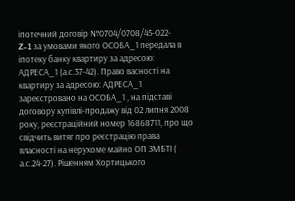іпотечний договір №0704/0708/45-022-Z-1 за умовами якого ОСОБА_1 передала в іпотеку банку квартиру за адресою: АДРЕСА_1 (а.с.37-42). Право васності на квартиру за адресою: АДРЕСА_1 зареєстровано на ОСОБА_1 , на підставі договору купівлі-продажу від 02 липня 2008 року, реєстраційний номер 16868711, про що свідчить витяг про реєстрацію права власності на нерухоме майно ОП ЗМБТІ ( а.с.24-27). Рішенням Хортицького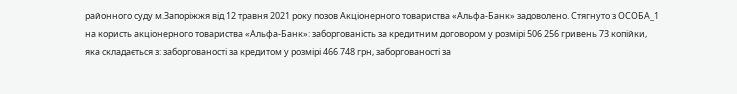районного суду м.Запоріжжя від 12 травня 2021 року позов Акціонерного товариства «Альфа-Банк» задоволено. Стягнуто з ОСОБА_1 на користь акціонерного товариства «Альфа-Банк»: заборгованість за кредитним договором у розмірі 506 256 гривень 73 копійки, яка складається з: заборгованості за кредитом у розмірі 466 748 грн, заборгованості за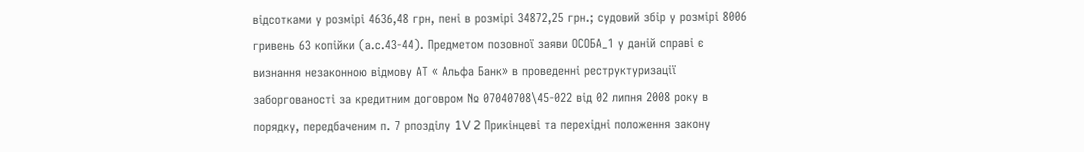відсотками у розмірі 4636,48 грн, пені в розмірі 34872,25 грн.; судовий збір у розмірі 8006 гривень 63 копійки (а.с.43-44). Предметом позовної заяви ОСОБА_1 у даній справі є визнання незаконною відмову АТ « Альфа Банк» в проведенні реструктуризації заборгованості за кредитним договром № 07040708\45-022 від 02 липня 2008 року в порядку, передбаченим п. 7 рпозділу 1V 2 Прикінцеві та перехідні положення закону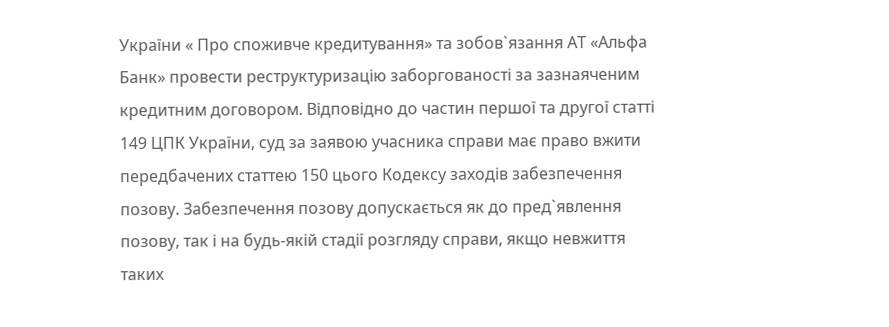України « Про споживче кредитування» та зобов`язання АТ «Альфа Банк» провести реструктуризацію заборгованості за зазнаяченим кредитним договором. Відповідно до частин першої та другої статті 149 ЦПК України, суд за заявою учасника справи має право вжити передбачених статтею 150 цього Кодексу заходів забезпечення позову. Забезпечення позову допускається як до пред`явлення позову, так і на будь-якій стадії розгляду справи, якщо невжиття таких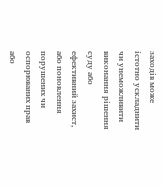заходів може істотно ускладнити чи унеможливити виконання рішення суду або ефективний захист, або поновлення порушених чи оспорюваних прав або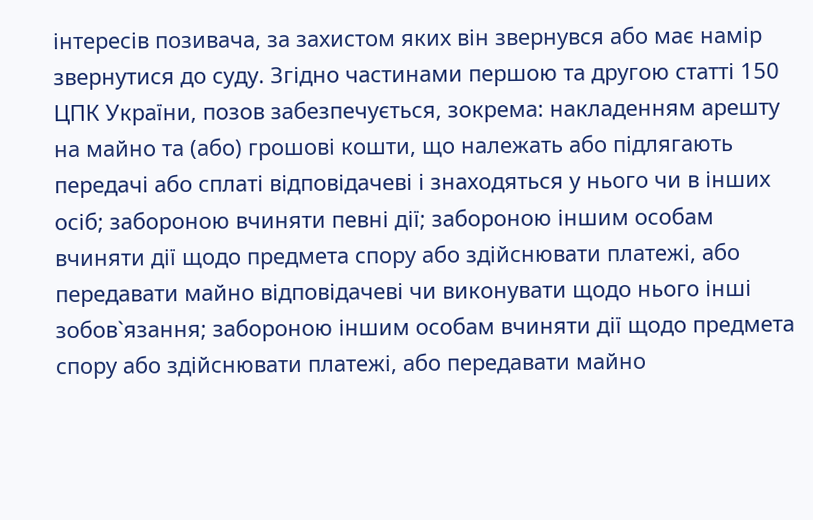інтересів позивача, за захистом яких він звернувся або має намір звернутися до суду. Згідно частинами першою та другою статті 150 ЦПК України, позов забезпечується, зокрема: накладенням арешту на майно та (або) грошові кошти, що належать або підлягають передачі або сплаті відповідачеві і знаходяться у нього чи в інших осіб; забороною вчиняти певні дії; забороною іншим особам вчиняти дії щодо предмета спору або здійснювати платежі, або передавати майно відповідачеві чи виконувати щодо нього інші зобов`язання; забороною іншим особам вчиняти дії щодо предмета спору або здійснювати платежі, або передавати майно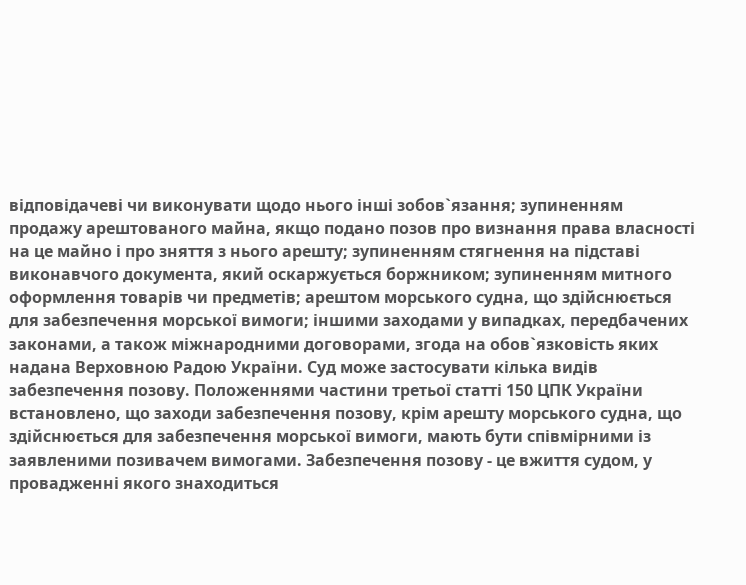відповідачеві чи виконувати щодо нього інші зобов`язання; зупиненням продажу арештованого майна, якщо подано позов про визнання права власності на це майно і про зняття з нього арешту; зупиненням стягнення на підставі виконавчого документа, який оскаржується боржником; зупиненням митного оформлення товарів чи предметів; арештом морського судна, що здійснюється для забезпечення морської вимоги; іншими заходами у випадках, передбачених законами, а також міжнародними договорами, згода на обов`язковість яких надана Верховною Радою України. Суд може застосувати кілька видів забезпечення позову. Положеннями частини третьої статті 150 ЦПК України встановлено, що заходи забезпечення позову, крім арешту морського судна, що здійснюється для забезпечення морської вимоги, мають бути співмірними із заявленими позивачем вимогами. Забезпечення позову - це вжиття судом, у провадженні якого знаходиться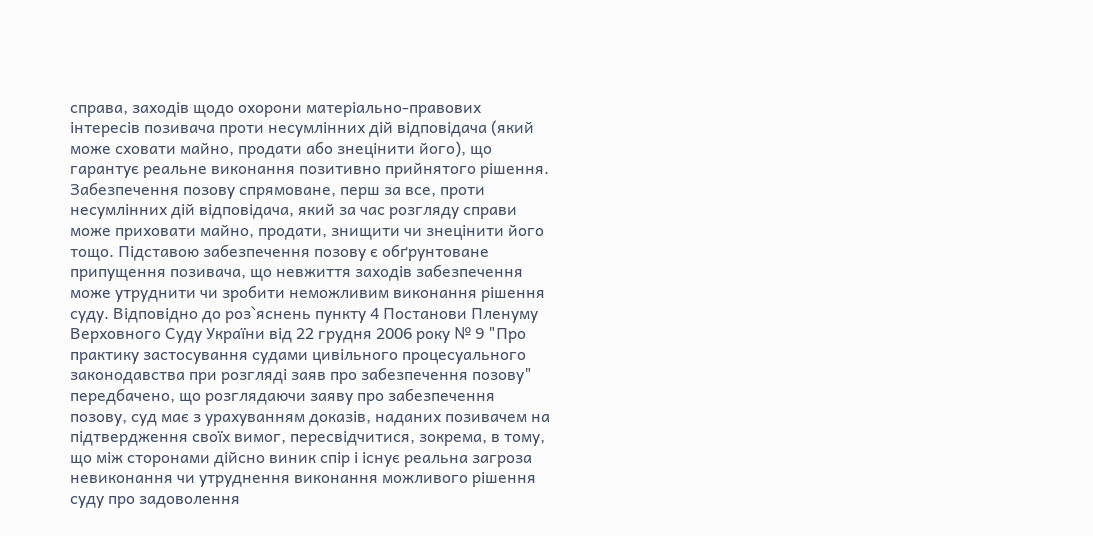справа, заходів щодо охорони матеріально-правових інтересів позивача проти несумлінних дій відповідача (який може сховати майно, продати або знецінити його), що гарантує реальне виконання позитивно прийнятого рішення. Забезпечення позову спрямоване, перш за все, проти несумлінних дій відповідача, який за час розгляду справи може приховати майно, продати, знищити чи знецінити його тощо. Підставою забезпечення позову є обґрунтоване припущення позивача, що невжиття заходів забезпечення може утруднити чи зробити неможливим виконання рішення суду. Відповідно до роз`яснень пункту 4 Постанови Пленуму Верховного Суду України від 22 грудня 2006 року № 9 "Про практику застосування судами цивільного процесуального законодавства при розгляді заяв про забезпечення позову" передбачено, що розглядаючи заяву про забезпечення позову, суд має з урахуванням доказів, наданих позивачем на підтвердження своїх вимог, пересвідчитися, зокрема, в тому, що між сторонами дійсно виник спір і існує реальна загроза невиконання чи утруднення виконання можливого рішення суду про задоволення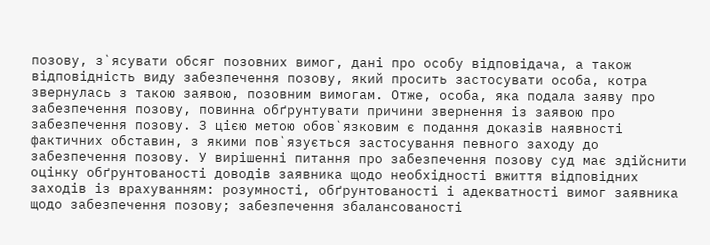позову, з`ясувати обсяг позовних вимог, дані про особу відповідача, а також відповідність виду забезпечення позову, який просить застосувати особа, котра звернулась з такою заявою, позовним вимогам. Отже, особа, яка подала заяву про забезпечення позову, повинна обґрунтувати причини звернення із заявою про забезпечення позову. З цією метою обов`язковим є подання доказів наявності фактичних обставин, з якими пов`язується застосування певного заходу до забезпечення позову. У вирішенні питання про забезпечення позову суд має здійснити оцінку обґрунтованості доводів заявника щодо необхідності вжиття відповідних заходів із врахуванням: розумності, обґрунтованості і адекватності вимог заявника щодо забезпечення позову; забезпечення збалансованості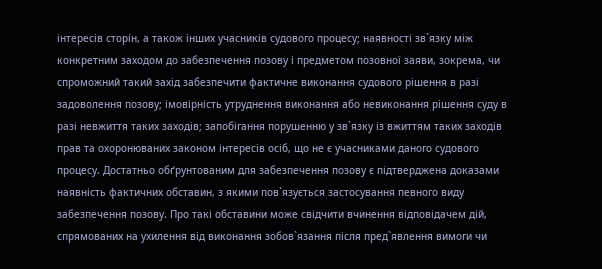інтересів сторін, а також інших учасників судового процесу; наявності зв`язку між конкретним заходом до забезпечення позову і предметом позовної заяви, зокрема, чи спроможний такий захід забезпечити фактичне виконання судового рішення в разі задоволення позову; імовірність утруднення виконання або невиконання рішення суду в разі невжиття таких заходів; запобігання порушенню у зв`язку із вжиттям таких заходів прав та охоронюваних законом інтересів осіб, що не є учасниками даного судового процесу. Достатньо обґрунтованим для забезпечення позову є підтверджена доказами наявність фактичних обставин, з якими пов`язується застосування певного виду забезпечення позову. Про такі обставини може свідчити вчинення відповідачем дій, спрямованих на ухилення від виконання зобов`язання після пред`явлення вимоги чи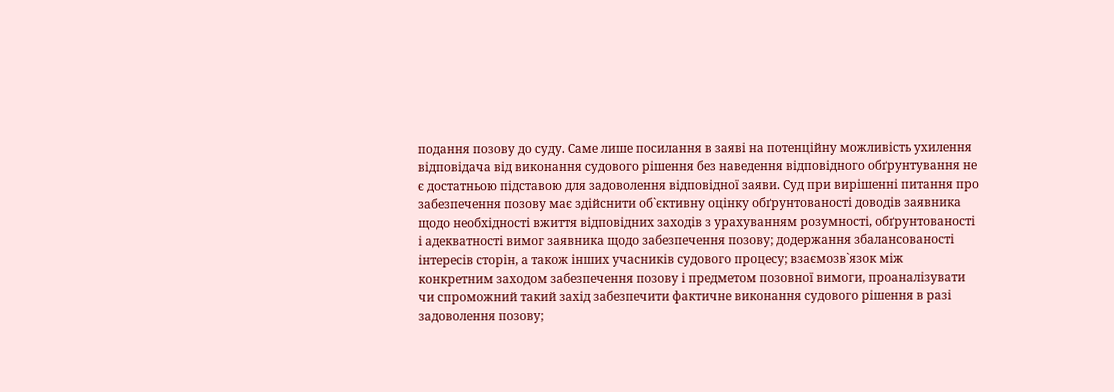подання позову до суду. Саме лише посилання в заяві на потенційну можливість ухилення відповідача від виконання судового рішення без наведення відповідного обґрунтування не є достатньою підставою для задоволення відповідної заяви. Суд при вирішенні питання про забезпечення позову має здійснити об`єктивну оцінку обґрунтованості доводів заявника щодо необхідності вжиття відповідних заходів з урахуванням розумності, обґрунтованості і адекватності вимог заявника щодо забезпечення позову; додержання збалансованості інтересів сторін, а також інших учасників судового процесу; взаємозв`язок між конкретним заходом забезпечення позову і предметом позовної вимоги, проаналізувати чи спроможний такий захід забезпечити фактичне виконання судового рішення в разі задоволення позову;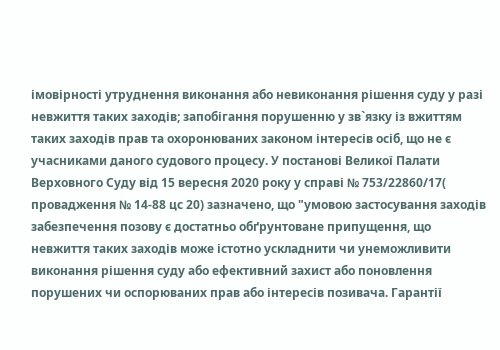імовірності утруднення виконання або невиконання рішення суду у разі невжиття таких заходів; запобігання порушенню у зв`язку із вжиттям таких заходів прав та охоронюваних законом інтересів осіб, що не є учасниками даного судового процесу. У постанові Великої Палати Верховного Суду від 15 вересня 2020 року у справі № 753/22860/17( провадження № 14-88 цс 20) зазначено, що "умовою застосування заходів забезпечення позову є достатньо обґрунтоване припущення, що невжиття таких заходів може істотно ускладнити чи унеможливити виконання рішення суду або ефективний захист або поновлення порушених чи оспорюваних прав або інтересів позивача. Гарантії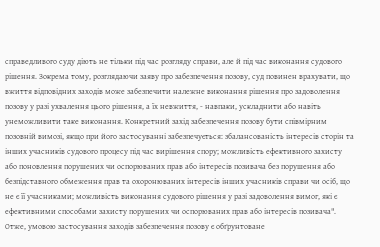справедливого суду діють не тільки під час розгляду справи, але й під час виконання судового рішення. Зокрема тому, розглядаючи заяву про забезпечення позову, суд повинен врахувати, що вжиття відповідних заходів може забезпечити належне виконання рішення про задоволення позову у разі ухвалення цього рішення, а їх невжиття, - навпаки, ускладнити або навіть унеможливити таке виконання. Конкретний захід забезпечення позову бути співмірним позовній вимозі, якщо при його застосуванні забезпечується: збалансованість інтересів сторін та інших учасників судового процесу під час вирішення спору; можливість ефективного захисту або поновлення порушених чи оспорюваних прав або інтересів позивача без порушення або безпідставного обмеження прав та охоронюваних інтересів інших учасників справи чи осіб, що не є її учасниками; можливість виконання судового рішення у разі задоволення вимог, які є ефективними способами захисту порушених чи оспорюваних прав або інтересів позивача". Отже, умовою застосування заходів забезпечення позову є обґрунтоване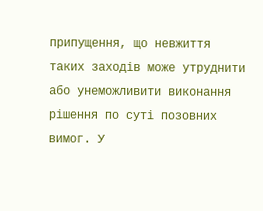припущення, що невжиття таких заходів може утруднити або унеможливити виконання рішення по суті позовних вимог. У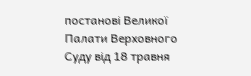постанові Великої Палати Верховного Суду від 18 травня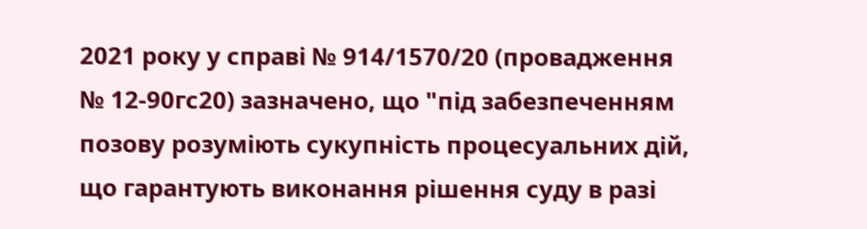2021 року у справі № 914/1570/20 (провадження № 12-90гс20) зазначено, що "під забезпеченням позову розуміють сукупність процесуальних дій, що гарантують виконання рішення суду в разі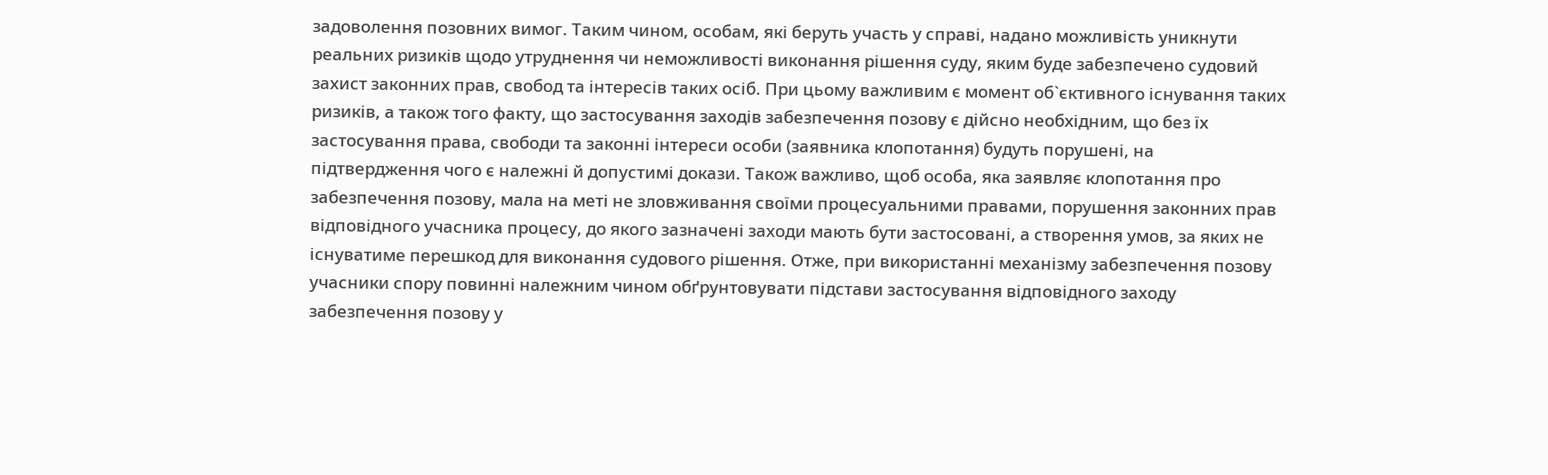задоволення позовних вимог. Таким чином, особам, які беруть участь у справі, надано можливість уникнути реальних ризиків щодо утруднення чи неможливості виконання рішення суду, яким буде забезпечено судовий захист законних прав, свобод та інтересів таких осіб. При цьому важливим є момент об`єктивного існування таких ризиків, а також того факту, що застосування заходів забезпечення позову є дійсно необхідним, що без їх застосування права, свободи та законні інтереси особи (заявника клопотання) будуть порушені, на підтвердження чого є належні й допустимі докази. Також важливо, щоб особа, яка заявляє клопотання про забезпечення позову, мала на меті не зловживання своїми процесуальними правами, порушення законних прав відповідного учасника процесу, до якого зазначені заходи мають бути застосовані, а створення умов, за яких не існуватиме перешкод для виконання судового рішення. Отже, при використанні механізму забезпечення позову учасники спору повинні належним чином обґрунтовувати підстави застосування відповідного заходу забезпечення позову у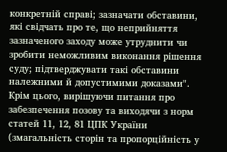конкретній справі; зазначати обставини, які свідчать про те, що неприйняття зазначеного заходу може утруднити чи зробити неможливим виконання рішення суду; підтверджувати такі обставини належними й допустимими доказами". Крім цього, вирішуючи питання про забезпечення позову та виходячи з норм статей 11, 12, 81 ЦПК України (змагальність сторін та пропорційність у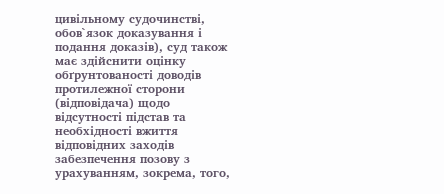цивільному судочинстві, обов`язок доказування і подання доказів), суд також має здійснити оцінку обґрунтованості доводів протилежної сторони (відповідача) щодо відсутності підстав та необхідності вжиття відповідних заходів забезпечення позову з урахуванням, зокрема, того,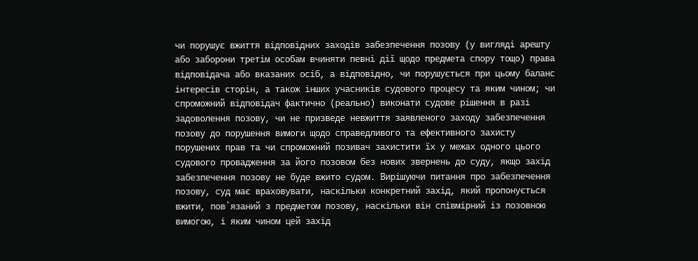чи порушує вжиття відповідних заходів забезпечення позову (у вигляді арешту або заборони третім особам вчиняти певні дії щодо предмета спору тощо) права відповідача або вказаних осіб, а відповідно, чи порушується при цьому баланс інтересів сторін, а також інших учасників судового процесу та яким чином; чи спроможний відповідач фактично (реально) виконати судове рішення в разі задоволення позову, чи не призведе невжиття заявленого заходу забезпечення позову до порушення вимоги щодо справедливого та ефективного захисту порушених прав та чи спроможний позивач захистити їх у межах одного цього судового провадження за його позовом без нових звернень до суду, якщо захід забезпечення позову не буде вжито судом. Вирішуючи питання про забезпечення позову, суд має враховувати, наскільки конкретний захід, який пропонується вжити, пов`язаний з предметом позову, наскільки він співмірний із позовною вимогою, і яким чином цей захід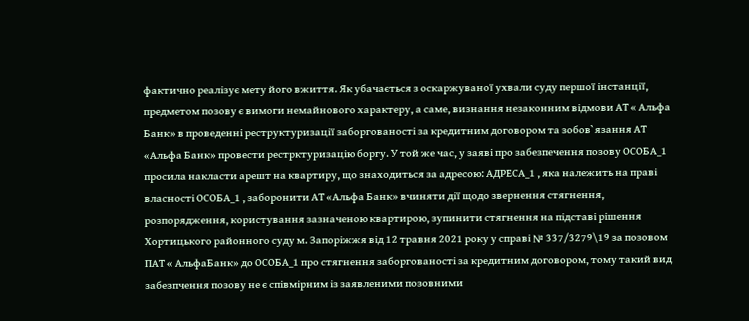фактично реалізує мету його вжиття. Як убачається з оскаржуваної ухвали суду першої інстанції, предметом позову є вимоги немайнового характеру, а саме, визнання незаконним відмови АТ « Альфа Банк» в проведенні реструктуризації заборгованості за кредитним договором та зобов`язання АТ «Альфа Банк» провести рестрктуризацію боргу. У той же час, у заяві про забезпечення позову ОСОБА_1 просила накласти арешт на квартиру, що знаходиться за адресою: АДРЕСА_1 , яка належить на праві власності ОСОБА_1 , заборонити АТ «Альфа Банк» вчиняти дії щодо звернення стягнення, розпорядження, користування зазначеною квартирою, зупинити стягнення на підставі рішення Хортицького районного суду м. Запоріжжя від 12 травня 2021 року у справі № 337/3279\19 за позовом ПАТ « АльфаБанк» до ОСОБА_1 про стягнення заборгованості за кредитним договором, тому такий вид забезпчення позову не є співмірним із заявленими позовними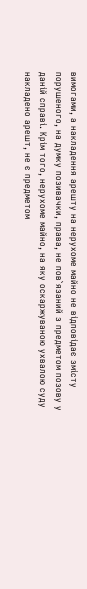вимогами, а накладення арешту на нерухоме майно не відповідає змісту порушеного, на думку позивачки, права, не пов`язаний з предметом позову у даній справі. Крім того, нерухоме майно, на яку оскаржуваною ухвалою суду накладено арешт, не є предметом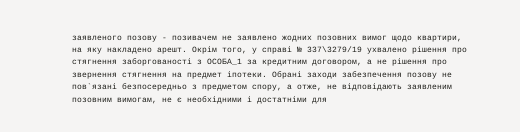заявленого позову - позивачем не заявлено жодних позовних вимог щодо квартири, на яку накладено арешт. Окрім того, у справі № 337\3279/19 ухвалено рішення про стягнення заборгованості з ОСОБА_1 за кредитним договором, а не рішення про звернення стягнення на предмет іпотеки. Обрані заходи забезпечення позову не пов`язані безпосередньо з предметом спору, а отже, не відповідають заявленим позовним вимогам, не є необхідними і достатніми для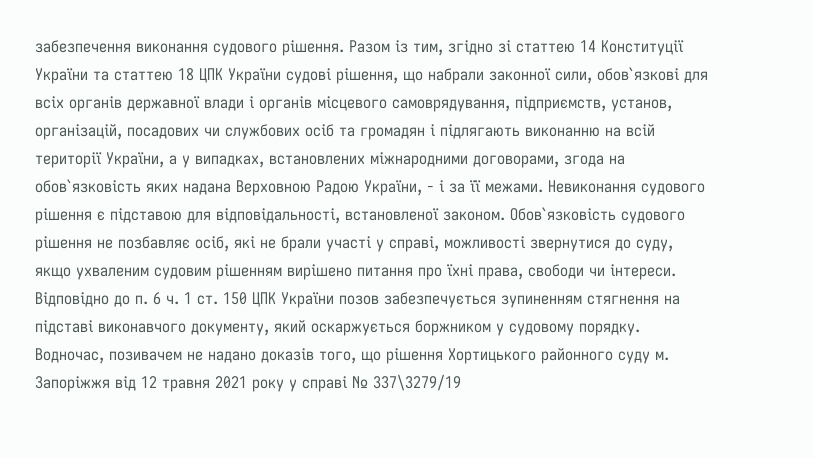забезпечення виконання судового рішення. Разом із тим, згідно зі статтею 14 Конституції України та статтею 18 ЦПК України судові рішення, що набрали законної сили, обов`язкові для всіх органів державної влади і органів місцевого самоврядування, підприємств, установ, організацій, посадових чи службових осіб та громадян і підлягають виконанню на всій території України, а у випадках, встановлених міжнародними договорами, згода на обов`язковість яких надана Верховною Радою України, - і за її межами. Невиконання судового рішення є підставою для відповідальності, встановленої законом. Обов`язковість судового рішення не позбавляє осіб, які не брали участі у справі, можливості звернутися до суду, якщо ухваленим судовим рішенням вирішено питання про їхні права, свободи чи інтереси. Відповідно до п. 6 ч. 1 ст. 150 ЦПК України позов забезпечується зупиненням стягнення на підставі виконавчого документу, який оскаржується боржником у судовому порядку. Водночас, позивачем не надано доказів того, що рішення Хортицького районного суду м. Запоріжжя від 12 травня 2021 року у справі № 337\3279/19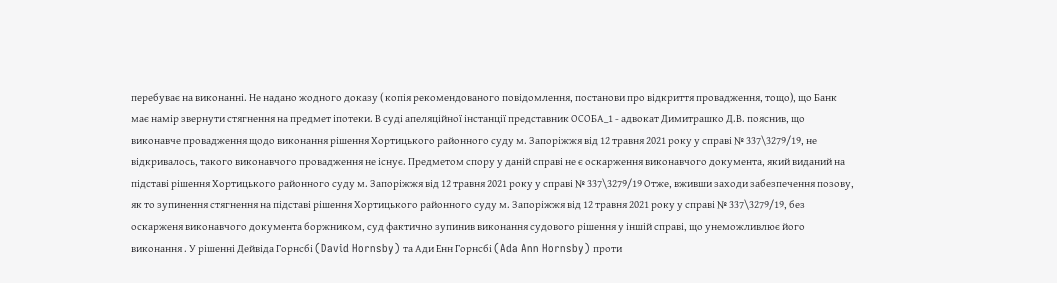перебуває на виконанні. Не надано жодного доказу ( копія рекомендованого повідомлення, постанови про відкриття провадження, тощо), що Банк має намір звернути стягнення на предмет іпотеки. В суді апеляційної інстанції представник ОСОБА_1 - адвокат Димитрашко Д.В. пояснив, що виконавче провадження щодо виконання рішення Хортицького районного суду м. Запоріжжя від 12 травня 2021 року у справі № 337\3279/19, не відкривалось, такого виконавчого провадження не існує. Предметом спору у даній справі не є оскарження виконавчого документа, який виданий на підставі рішення Хортицького районного суду м. Запоріжжя від 12 травня 2021 року у справі № 337\3279/19 Отже, вживши заходи забезпечення позову, як то зупинення стягнення на підставі рішення Хортицького районного суду м. Запоріжжя від 12 травня 2021 року у справі № 337\3279/19, без оскарженя виконавчого документа боржником, суд фактично зупинив виконання судового рішення у іншій справі, що унеможливлює його виконання . У рішенні Дейвіда Горнсбі (David Hornsby) та Ади Енн Горнсбі (Ada Ann Hornsby) проти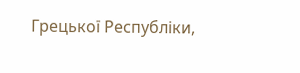Грецької Республіки,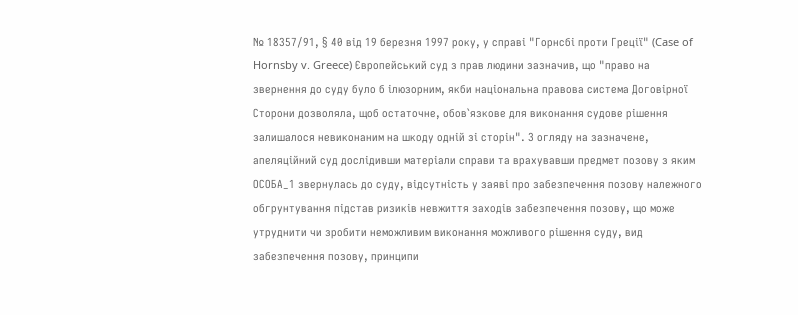№ 18357/91, § 40 від 19 березня 1997 року, у справі "Горнсбі проти Греції" (Case of Hornsby v. Greece) Європейський суд з прав людини зазначив, що "право на звернення до суду було б ілюзорним, якби національна правова система Договірної Сторони дозволяла, щоб остаточне, обов`язкове для виконання судове рішення залишалося невиконаним на шкоду одній зі сторін". З огляду на зазначене, апеляційний суд дослідивши матеріали справи та врахувавши предмет позову з яким ОСОБА_1 звернулась до суду, відсутність у заяві про забезпечення позову належного обгрунтування підстав ризиків невжиття заходів забезпечення позову, що може утруднити чи зробити неможливим виконання можливого рішення суду, вид забезпечення позову, принципи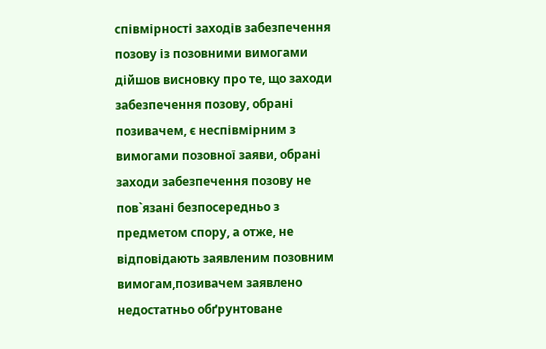співмірності заходів забезпечення позову із позовними вимогами дійшов висновку про те, що заходи забезпечення позову, обрані позивачем, є неспівмірним з вимогами позовної заяви, обрані заходи забезпечення позову не пов`язані безпосередньо з предметом спору, а отже, не відповідають заявленим позовним вимогам,позивачем заявлено недостатньо обґрунтоване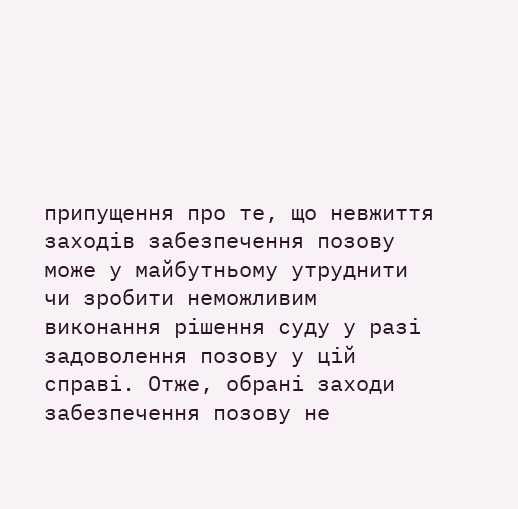припущення про те, що невжиття заходів забезпечення позову може у майбутньому утруднити чи зробити неможливим виконання рішення суду у разі задоволення позову у цій справі. Отже, обрані заходи забезпечення позову не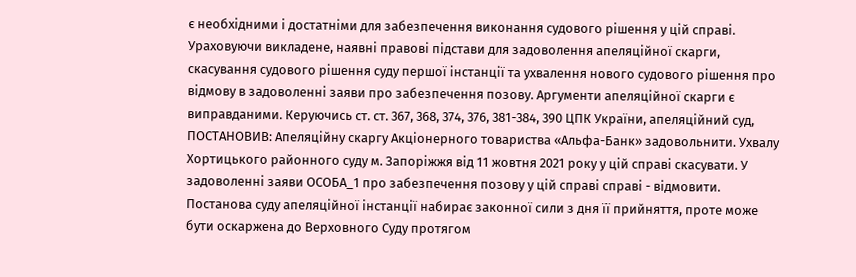є необхідними і достатніми для забезпечення виконання судового рішення у цій справі. Ураховуючи викладене, наявні правові підстави для задоволення апеляційної скарги, скасування судового рішення суду першої інстанції та ухвалення нового судового рішення про відмову в задоволенні заяви про забезпечення позову. Аргументи апеляційної скарги є виправданими. Керуючись ст. ст. 367, 368, 374, 376, 381-384, 390 ЦПК України, апеляційний суд, ПОСТАНОВИВ: Апеляційну скаргу Акціонерного товариства «Альфа-Банк» задовольнити. Ухвалу Хортицького районного суду м. Запоріжжя від 11 жовтня 2021 року у цій справі скасувати. У задоволенні заяви ОСОБА_1 про забезпечення позову у цій справі справі - відмовити. Постанова суду апеляційної інстанції набирає законної сили з дня її прийняття, проте може бути оскаржена до Верховного Суду протягом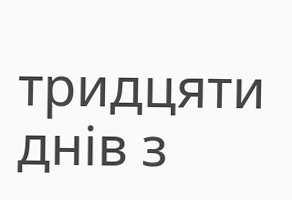тридцяти днів з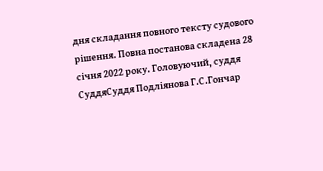дня складання повного тексту судового рішення. Повна постанова складена 28 січня 2022 року. Головуючий, суддя СуддяСуддя Подліянова Г.С.Гончар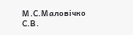М.С.Маловічко С.В.